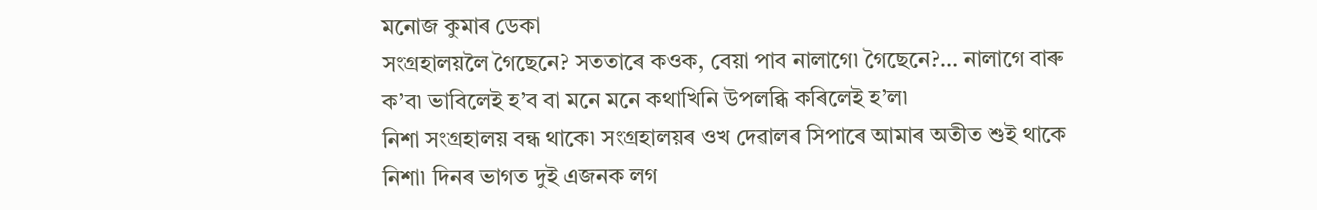মনোজ কুমাৰ ডেকা
সংগ্ৰহালয়লৈ গৈছেনে? সততাৰে কওক, বেয়া পাব নালাগে৷ গৈছেনে?… নালাগে বাৰু ক’ব৷ ভাবিলেই হ’ব বা মনে মনে কথাখিনি উপলব্ধি কৰিলেই হ’ল৷
নিশা সংগ্ৰহালয় বন্ধ থাকে৷ সংগ্ৰহালয়ৰ ওখ দেৱালৰ সিপাৰে আমাৰ অতীত শুই থাকে নিশা৷ দিনৰ ভাগত দুই এজনক লগ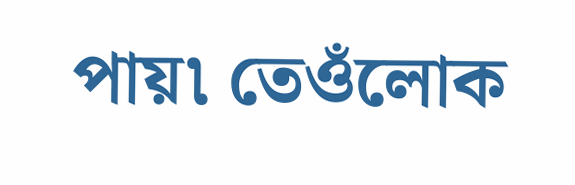পায়৷ তেওঁলোক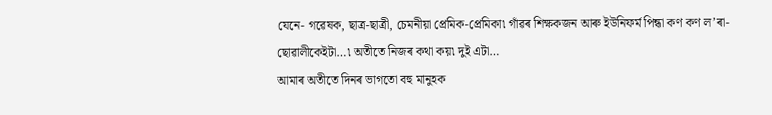যেনে- গৱেষক, ছাত্ৰ-ছাত্ৰী, চেমনীয়া প্ৰেমিক-প্ৰেমিকা৷ গাঁৱৰ শিক্ষকজন আৰু ইউনিফৰ্ম পিন্ধা কণ কণ ল’ৰা-ছোৱালীকেইটা…৷ অতীতে নিজৰ কথা কয়৷ দুই এটা…
আমাৰ অতীতে দিনৰ ভাগতো বহু মানুহক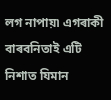লগ নাপায়৷ এগৰাকী বাৰবনিতাই এটি নিশাত যিমান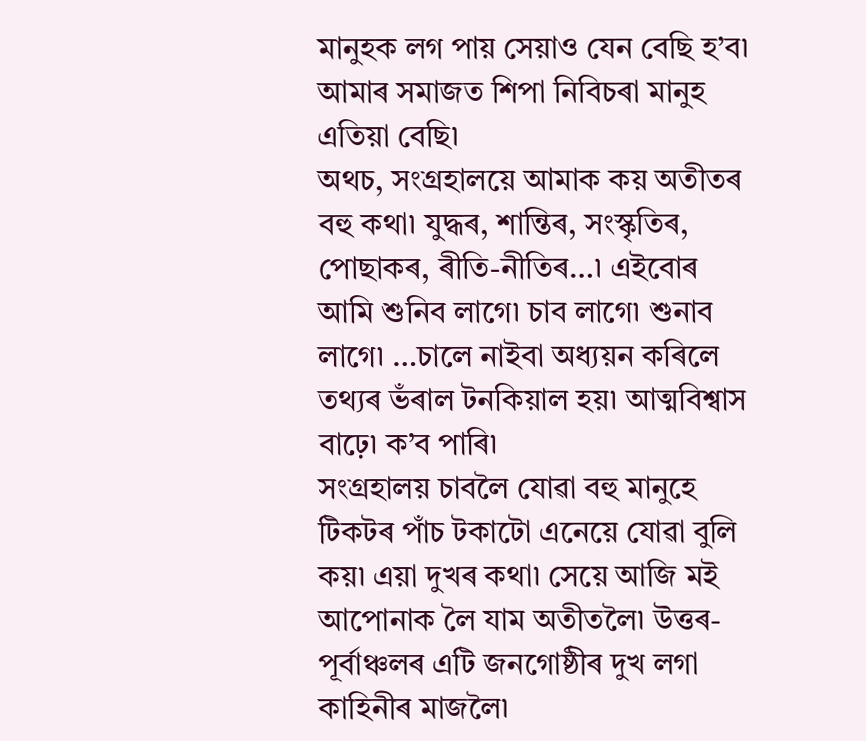মানুহক লগ পায় সেয়াও যেন বেছি হ’ব৷ আমাৰ সমাজত শিপা নিবিচৰা মানুহ এতিয়া বেছি৷
অথচ, সংগ্ৰহালয়ে আমাক কয় অতীতৰ বহু কথা৷ যুদ্ধৰ, শান্তিৰ, সংস্কৃতিৰ, পোছাকৰ, ৰীতি-নীতিৰ…৷ এইবোৰ আমি শুনিব লাগে৷ চাব লাগে৷ শুনাব লাগে৷ …চালে নাইবা অধ্যয়ন কৰিলে তথ্যৰ ভঁৰাল টনকিয়াল হয়৷ আত্মবিশ্বাস বাঢ়ে৷ ক’ব পাৰি৷
সংগ্ৰহালয় চাবলৈ যোৱা বহু মানুহে টিকটৰ পাঁচ টকাটো এনেয়ে যোৱা বুলি কয়৷ এয়া দুখৰ কথা৷ সেয়ে আজি মই আপোনাক লৈ যাম অতীতলৈ৷ উত্তৰ-পূৰ্বাঞ্চলৰ এটি জনগোষ্ঠীৰ দুখ লগা কাহিনীৰ মাজলৈ৷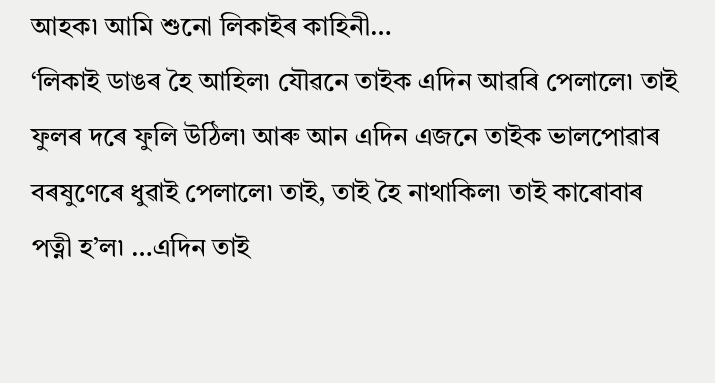আহক৷ আমি শুনো লিকাইৰ কাহিনী…
‘লিকাই ডাঙৰ হৈ আহিল৷ যৌৱনে তাইক এদিন আৱৰি পেলালে৷ তাই ফুলৰ দৰে ফুলি উঠিল৷ আৰু আন এদিন এজনে তাইক ভালপোৱাৰ বৰষুণেৰে ধুৱাই পেলালে৷ তাই, তাই হৈ নাথাকিল৷ তাই কাৰোবাৰ পত্নী হ’ল৷ …এদিন তাই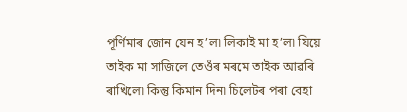পূৰ্ণিমাৰ জোন যেন হ’ল৷ লিকাই মা হ’ল৷ যিয়ে তাইক মা সাজিলে তেওঁৰ মৰমে তাইক আৱৰি ৰাখিলে৷ কিন্তু কিমান দিন৷ চিলেটৰ পৰা বেহা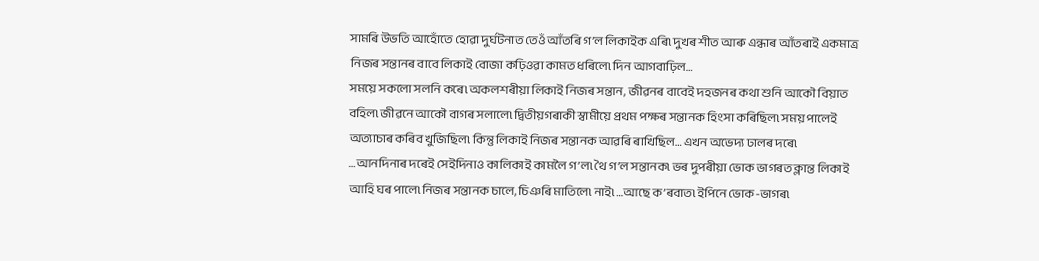সামৰি উভতি আহোঁতে হোৱা দুৰ্ঘটনাত তেওঁ আঁতৰি গ’ল লিকাইক এৰি৷ দুখৰ শীত আৰু এন্ধাৰ আঁতৰাই একমাত্ৰ নিজৰ সন্তানৰ বাবে লিকাই বোজা কঢ়িওৱা কামত ধৰিলে৷ দিন আগবাঢ়িল…
সময়ে সকলো সলনি কৰে৷ অকলশৰীয়া লিকাই নিজৰ সন্তান, জীৱনৰ বাবেই দহজনৰ কথা শুনি আকৌ বিয়াত বহিল৷ জীৱনে আকৌ বাগৰ সলালে৷ দ্বিতীয়গৰাকী স্বামীয়ে প্ৰথম পক্ষৰ সন্তানক হিংসা কৰিছিল৷ সময় পালেই অত্যাচাৰ কৰিব খুজিছিল৷ কিন্তু লিকাই নিজৰ সন্তানক আৱৰি ৰাখিছিল… এখন অভেদ্য ঢালৰ দৰে৷
…আনদিনাৰ দৰেই সেইদিনাও কালিকাই কামলৈ গ’ল৷ থৈ গ’ল সন্তানক৷ ভৰ দুপৰীয়া ভোক ভাগৰত ক্লান্ত লিকাই আহি ঘৰ পালে৷ নিজৰ সন্তানক চালে, চিঞৰি মাতিলে৷ নাই৷ …আছে ক’ৰবাত৷ ইপিনে ভোক-ভাগৰ৷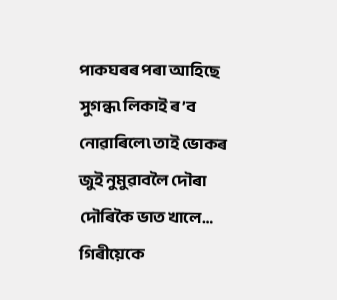পাকঘৰৰ পৰা আহিছে সুগন্ধ৷ লিকাই ৰ’ব নোৱাৰিলে৷ তাই ভোকৰ জুই নুমুৱাবলৈ দৌৰা দৌৰিকৈ ভাত খালে… গিৰীয়েকে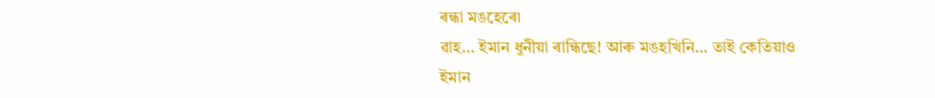ৰন্ধা মঙহেৰে৷
ৱাহ… ইমান ধুনীয়া ৰান্ধিছে! আৰু মঙহখিনি… তাই কেতিয়াও ইমান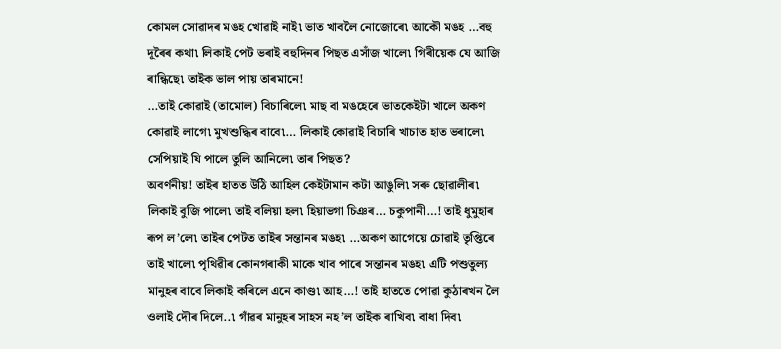কোমল সোৱাদৰ মঙহ খোৱাই নাই৷ ভাত খাবলৈ নোজোৰে৷ আকৌ মঙহ …বহু দূৰৈৰ কথা৷ লিকাই পেট ভৰাই বহুদিনৰ পিছত এসাঁজ খালে৷ গিৰীয়েক যে আজি ৰান্ধিছে৷ তাইক ভাল পায় তাৰমানে!
…তাই কোৱাই (তামোল) বিচাৰিলে৷ মাছ বা মঙহেৰে ভাতকেইটা খালে অকণ কোৱাই লাগে৷ মুখশুদ্ধিৰ বাবে৷… লিকাই কোৱাই বিচাৰি খাচাত হাত ভৰালে৷ সেপিয়াই যি পালে তুলি আনিলে৷ তাৰ পিছত?
অবৰ্ণনীয়! তাইৰ হাতত উঠি আহিল কেইটামান কটা আঙুলি৷ সৰু ছোৱালীৰ৷ লিকাই বুজি পালে৷ তাই বলিয়া হল৷ হিয়াভগা চিঞৰ… চকুপানী…! তাই ধুমুহাৰ ৰূপ ল’লে৷ তাইৰ পেটত তাইৰ সন্তানৰ মঙহ৷ …অকণ আগেয়ে চোৱাই তৃপ্তিৰে তাই খালে৷ পৃথিৱীৰ কোনগৰাকী মাকে খাব পাৰে সন্তানৰ মঙহ৷ এটি পশুতুল্য মানুহৰ বাবে লিকাই কৰিলে এনে কাণ্ড৷ আহ…! তাই হাততে পোৱা কুঠাৰখন লৈ ওলাই দৌৰ দিলে..৷ গাঁৱৰ মানুহৰ সাহস নহ’ল তাইক ৰাখিব৷ বাধা দিব৷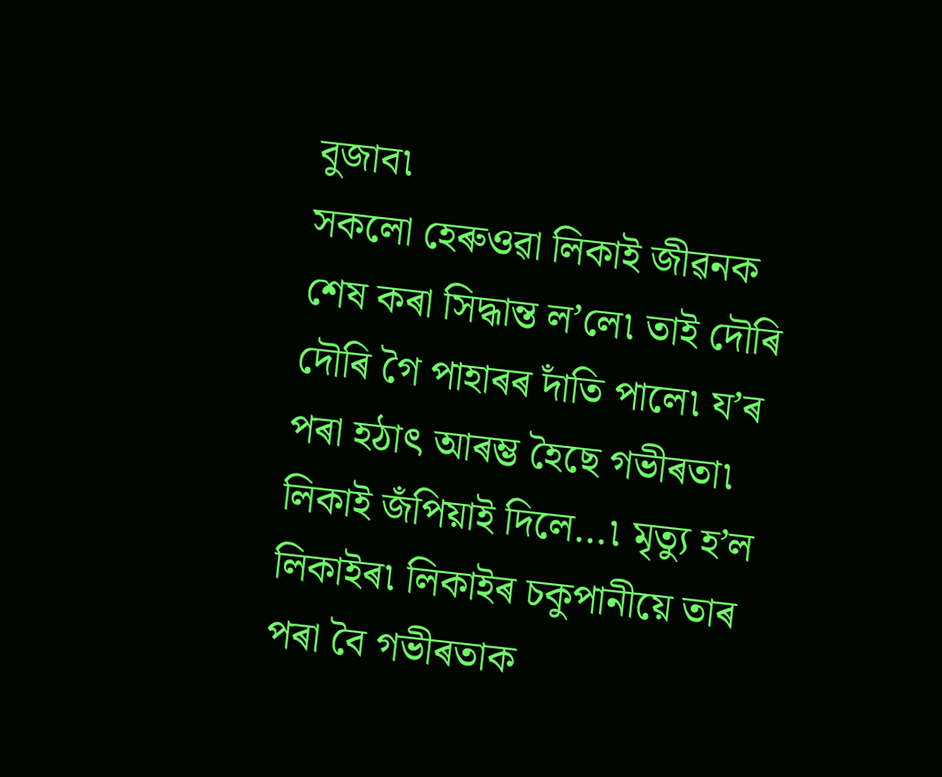বুজাব৷
সকলো হেৰুওৱা লিকাই জীৱনক শেষ কৰা সিদ্ধান্ত ল’লে৷ তাই দৌৰি দৌৰি গৈ পাহাৰৰ দাঁতি পালে৷ য’ৰ পৰা হঠাৎ আৰম্ভ হৈছে গভীৰতা৷ লিকাই জঁপিয়াই দিলে…৷ মৃত্যু হ’ল লিকাইৰ৷ লিকাইৰ চকুপানীয়ে তাৰ পৰা বৈ গভীৰতাক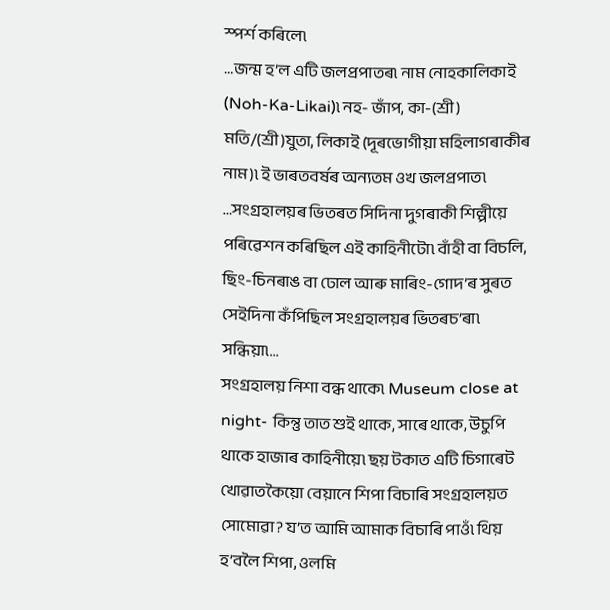স্পৰ্শ কৰিলে৷
…জন্ম হ’ল এটি জলপ্ৰপাতৰ৷ নাম নোহকালিকাই (Noh-Ka-Likai)৷ নহ- জাঁপ, কা-(শ্ৰী) মতি/(শ্ৰী)যুতা, লিকাই (দূৰভোগীয়া মহিলাগৰাকীৰ নাম)৷ ই ভাৰতবৰ্ষৰ অন্যতম ওখ জলপ্ৰপাত৷
…সংগ্ৰহালয়ৰ ভিতৰত সিদিনা দুগৰাকী শিল্পীয়ে পৰিৱেশন কৰিছিল এই কাহিনীটো৷ বাঁহী বা বিচলি, ছিং-চিনৰাঙ বা ঢোল আৰু মাৰিং-গোদ’ৰ সুৰত সেইদিনা কঁপিছিল সংগ্ৰহালয়ৰ ভিতৰচ’ৰা৷ সন্ধিয়া৷…
সংগ্ৰহালয় নিশা বন্ধ থাকে৷ Museum close at night- কিন্তু তাত শুই থাকে, সাৰে থাকে, উচুপি থাকে হাজাৰ কাহিনীয়ে৷ ছয় টকাত এটি চিগাৰেট খোৱাতকৈয়ো বেয়ানে শিপা বিচাৰি সংগ্ৰহালয়ত সোমোৱা? য’ত আমি আমাক বিচাৰি পাওঁ৷ থিয় হ’বলৈ শিপা, ওলমি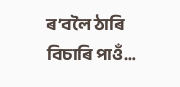ৰ’বলৈ ঠাৰি বিচাৰি পাওঁ…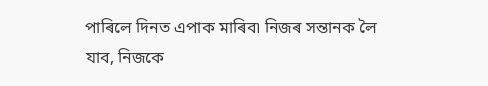পাৰিলে দিনত এপাক মাৰিব৷ নিজৰ সন্তানক লৈ যাব, নিজকে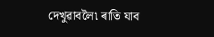দেখুৱাবলৈ৷ ৰাতি যাব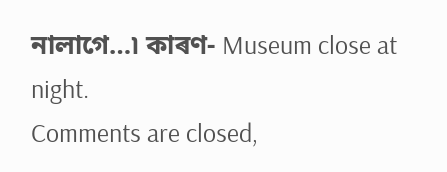নালাগে…৷ কাৰণ- Museum close at night.
Comments are closed,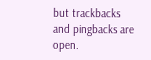but trackbacks and pingbacks are open.